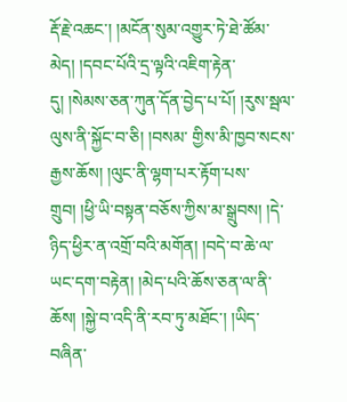རྡོ་རྗེ་འཆང་། །མངོན་སུམ་འགྱུར་ཏེ་ཐེ་ཚོམ་མེད། །དབང་པོའི་དྲ་ལྟའི་འཇིག་རྟེན་དུ། །སེམས་ཅན་ཀུན་དོན་བྱེད་པ་པོ། །རུས་སྦལ་ལུས་ནི་སྐྱོང་བ་ཅི། །བསམ་ གྱིས་མི་ཁྱབ་སངས་རྒྱས་ཆོས། །ལུང་ནི་ལྷག་པར་རྟོག་པས་གྲུབ། །ཕྱི་ཡི་བསྟན་བཅོས་ཀྱིས་མ་སྒྲུབས། །དེ་ཉིད་ཕྱིར་ན་འགྲོ་བའི་མགོན། །བདེ་བ་ཆེ་ལ་ཡང་དག་བརྟེན། །མེད་པའི་ཆོས་ཅན་ལ་ནི་ཆོས། །སྐྱེ་བ་འདི་ནི་རབ་ཏུ་མཐོང་། །ཡིད་བཞིན་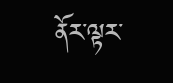ནོར་ལྟར་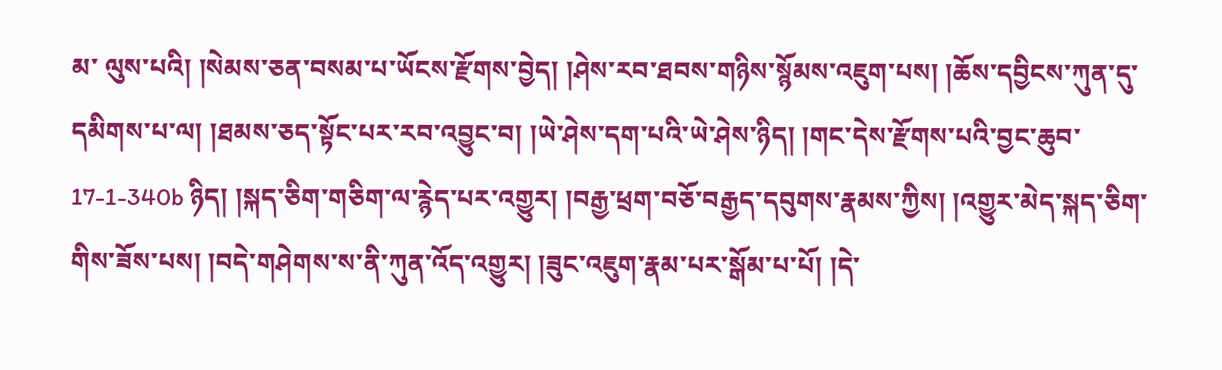མ་ ལུས་པའི། །སེམས་ཅན་བསམ་པ་ཡོངས་རྫོགས་བྱེད། །ཤེས་རབ་ཐབས་གཉིས་སྙོམས་འཇུག་པས། །ཆོས་དབྱིངས་ཀུན་དུ་དམིགས་པ་ལ། །ཐམས་ཅད་སྟོང་པར་རབ་འབྱུང་བ། །ཡེ་ཤེས་དག་པའི་ཡེ་ཤེས་ཉིད། །གང་དེས་རྫོགས་པའི་བྱང་ཆུབ་ 17-1-340b ཉིད། །སྐད་ཅིག་གཅིག་ལ་རྙེད་པར་འགྱུར། །བརྒྱ་ཕྲག་བཅོ་བརྒྱད་དབུགས་རྣམས་ཀྱིས། །འགྱུར་མེད་སྐད་ཅིག་གིས་ཟོས་པས། །བདེ་གཤེགས་ས་ནི་ཀུན་འོད་འགྱུར། །ཟུང་འཇུག་རྣམ་པར་སྒོམ་པ་པོ། །དེ་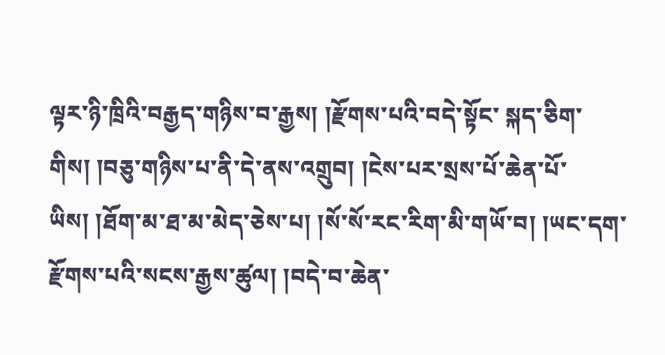ལྟར་ཉི་ཁྲིའི་བརྒྱད་གཉིས་བ་རྒྱས། །རྫོགས་པའི་བདེ་སྟོང་ སྐད་ཅིག་གིས། །བཅུ་གཉིས་པ་ནི་དེ་ནས་འགྲུབ། །ངེས་པར་སྲས་པོ་ཆེན་པོ་ཡིས། །ཐོག་མ་ཐ་མ་མེད་ཅེས་པ། །སོ་སོ་རང་རིག་མི་གཡོ་བ། །ཡང་དག་རྫོགས་པའི་སངས་རྒྱས་ཚུལ། །བདེ་བ་ཆེན་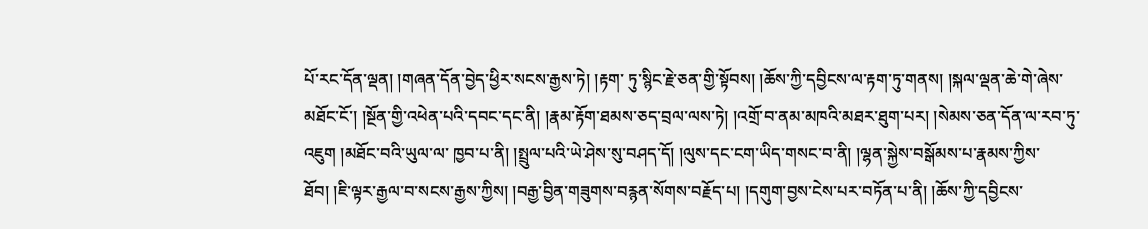པོ་རང་དོན་ལྡན། །གཞན་དོན་བྱེད་ཕྱིར་སངས་རྒྱས་ཏེ། །རྟག་ ཏུ་སྙིང་རྗེ་ཅན་གྱི་སྟོབས། །ཆོས་ཀྱི་དབྱིངས་ལ་རྟག་ཏུ་གནས། །སྐལ་ལྡན་ཆེ་གེ་ཞེས་མཐོང་ངོ་། །སྔོན་གྱི་འཕེན་པའི་དབང་དང་ནི། །རྣམ་རྟོག་ཐམས་ཅད་བྲལ་ལས་ཏེ། །འགྲོ་བ་ནམ་མཁའི་མཐར་ཐུག་པར། །སེམས་ཅན་དོན་ལ་རབ་ཏུ་འཇུག །མཐོང་བའི་ཡུལ་ལ་ ཁྱབ་པ་ནི། །སྤྲུལ་པའི་ཡེ་ཤེས་སུ་བཤད་དོ། །ལུས་དང་ངག་ཡིད་གསང་བ་ནི། །ལྷན་སྐྱེས་བསྒོམས་པ་རྣམས་ཀྱིས་ཐོབ། །ཇི་ལྟར་རྒྱལ་བ་སངས་རྒྱས་ཀྱིས། །བརྒྱ་བྱིན་གཟུགས་བརྙན་སོགས་བརྗོད་པ། །དགུག་བྱས་ངེས་པར་བཏོན་པ་ནི། །ཆོས་ཀྱི་དབྱིངས་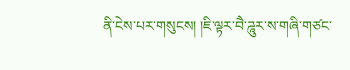ནི་ངེས་པར་གསུངས། །ཇི་ལྟར་བཻ་ཌཱུར་ས་གཞི་གཙང་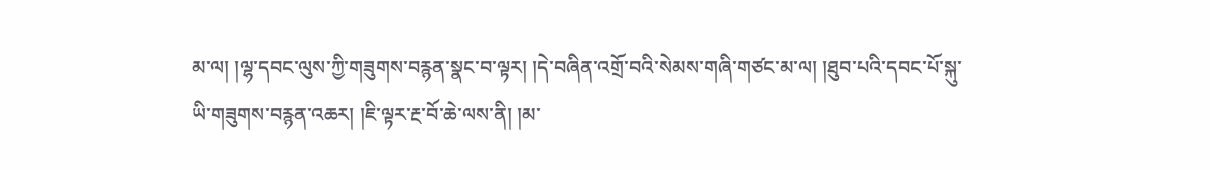མ་ལ། །ལྷ་དབང་ལུས་ཀྱི་གཟུགས་བརྙན་སྣང་བ་ལྟར། །དེ་བཞིན་འགྲོ་བའི་སེམས་གཞི་གཙང་མ་ལ། །ཐུབ་པའི་དབང་པོ་སྐུ་ཡི་གཟུགས་བརྙན་འཆར། །ཇི་ལྟར་རྔ་བོ་ཆེ་ལས་ནི། །མ་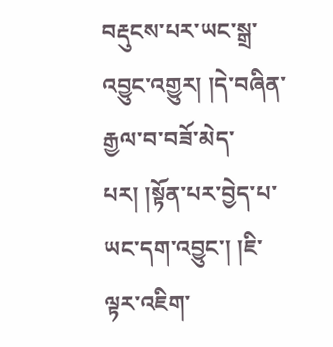བརྡུངས་པར་ཡང་སྒྲ་ འབྱུང་འགྱུར། །དེ་བཞིན་རྒྱལ་བ་བཟོ་མེད་པར། །སྟོན་པར་བྱེད་པ་ཡང་དག་འབྱུང་། །ཇི་ལྟར་འཇིག་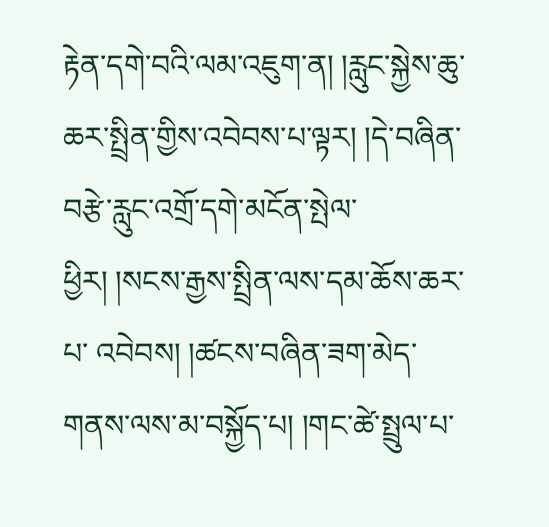རྟེན་དགེ་བའི་ལམ་འཇུག་ན། །རླུང་སྐྱེས་ཆུ་ཆར་སྤྲིན་གྱིས་འབེབས་པ་ལྟར། །དེ་བཞིན་བརྩེ་རླུང་འགྲོ་དགེ་མངོན་སྤེལ་ཕྱིར། །སངས་རྒྱས་སྤྲིན་ལས་དམ་ཆོས་ཆར་པ་ འབེབས། །ཚངས་བཞིན་ཟག་མེད་གནས་ལས་མ་བསྐྱོད་པ། །གང་ཚེ་སྤྲུལ་པ་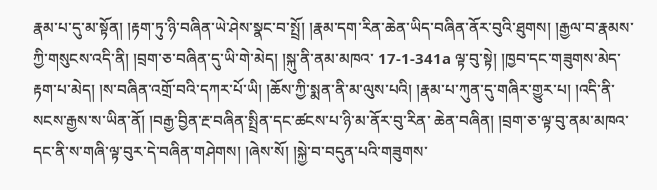རྣམ་པ་དུ་མ་སྟོན། །རྟག་ཏུ་ཉི་བཞིན་ཡེ་ཤེས་སྣང་བ་སྤྲོ། །རྣམ་དག་རིན་ཆེན་ཡིད་བཞིན་ནོར་བུའི་ཐུགས། །རྒྱལ་བ་རྣམས་ཀྱི་གསུངས་འདི་ནི། །བྲག་ཅ་བཞིན་དུ་ཡི་གེ་མེད། །སྐུ་ནི་ནམ་མཁའ་ 17-1-341a ལྟ་བུ་སྟེ། །ཁྱབ་དང་གཟུགས་མེད་རྟག་པ་མེད། །ས་བཞིན་འགྲོ་བའི་དཀར་པོ་ཡི། །ཆོས་ཀྱི་སྨན་ནི་མ་ལུས་པའི། །རྣམ་པ་ཀུན་དུ་གཞིར་གྱུར་པ། །འདི་ནི་སངས་རྒྱས་ས་ཡིན་ནོ། །བརྒྱ་བྱིན་རྔ་བཞིན་སྤྲིན་དང་ཚངས་པ་ཉི་མ་ནོར་བུ་རིན་ ཆེན་བཞིན། །བྲག་ཅ་ལྟ་བུ་ནམ་མཁའ་དང་ནི་ས་གཞི་ལྟ་བུར་དེ་བཞིན་གཤེགས། །ཞེས་སོ། །སྐྱེ་བ་བདུན་པའི་གཟུགས་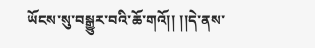ཡོངས་སུ་བསྒྱུར་བའི་ཆོ་གའོ།། །།དེ་ནས་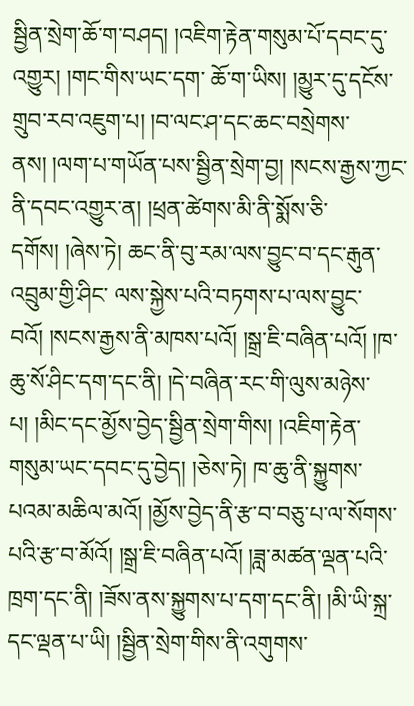སྦྱིན་སྲེག་ཆོ་ག་བཤད། །འཇིག་རྟེན་གསུམ་པོ་དབང་དུ་འགྱུར། །གང་གིས་ཡང་དག་ ཆོ་ག་ཡིས། །མྱུར་དུ་དངོས་གྲུབ་རབ་འཇུག་པ། །བ་ལང་ཤ་དང་ཆང་བསྲེགས་ནས། །ལག་པ་གཡོན་པས་སྦྱིན་སྲེག་བྱ། །སངས་རྒྱས་ཀྱང་ནི་དབང་འགྱུར་ན། །ཕྲན་ཚེགས་མི་ནི་སྨོས་ཅི་དགོས། །ཞེས་ཏེ། ཆང་ནི་བུ་རམ་ལས་བྱུང་བ་དང་རྒུན་འབྲུམ་གྱི་ཤིང་ ལས་སྐྱེས་པའི་བཏགས་པ་ལས་བྱུང་བའོ། །སངས་རྒྱས་ནི་མཁས་པའོ། །སྒྲ་ཇི་བཞིན་པའོ། །ཁ་ཆུ་སོ་ཤིང་དག་དང་ནི། །དེ་བཞིན་རང་གི་ལུས་མཉེས་པ། །མིང་དང་མྱོས་བྱེད་སྦྱིན་སྲེག་གིས། །འཇིག་རྟེན་གསུམ་ཡང་དབང་དུ་བྱེད། །ཅེས་ཏེ། ཁ་ཆུ་ནི་སྐྱུགས་ པའམ་མཆིལ་མའོ། །མྱོས་བྱེད་ནི་རྩ་བ་བཅུ་པ་ལ་སོགས་པའི་རྩ་བ་མོའོ། །སྒྲ་ཇི་བཞིན་པའོ། །ཟླ་མཚན་ལྡན་པའི་ཁྲག་དང་ནི། །ཟོས་ནས་སྐྱུགས་པ་དག་དང་ནི། །མི་ཡི་སྐྲ་དང་ལྡན་པ་ཡི། །སྦྱིན་སྲེག་གིས་ནི་འགུགས་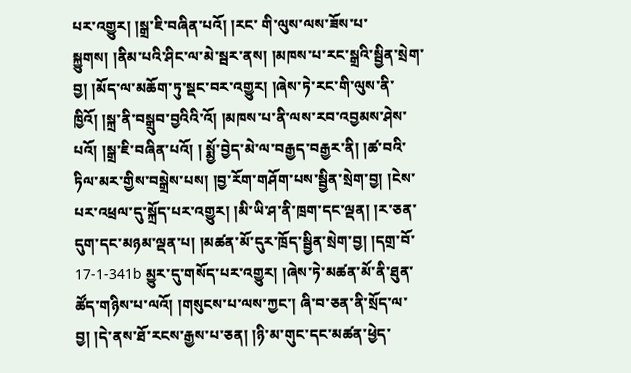པར་འགྱུར། །སྒྲ་ཇི་བཞིན་པའོ། །རང་ གི་ལུས་ལས་ཟོས་པ་སྐྱུགས། །ནིམ་པའི་ཤིང་ལ་མེ་སྦར་ནས། །མཁས་པ་རང་སྒྲའི་སྦྱིན་སྲེག་བྱ། །མོད་ལ་མཆོག་ཏུ་སྡང་བར་འགྱུར། །ཞེས་ཏེ་རང་གི་ལུས་ནི་ཁྱིའོ། །སྐྲ་ནི་བསྒྲུབ་བྱའིའི་འོ། །མཁས་པ་ནི་ལས་རབ་འབྱམས་ཤེས་པའོ། །སྒྲ་ཇི་བཞིན་པའོ། ། སྨྱོ་བྱེད་མེ་ལ་བརྒྱད་བརྒྱར་ནི། །ཚ་བའི་ཏིལ་མར་གྱིས་བསྒྲེས་པས། །བྱ་རོག་གཤོག་པས་སྦྱིན་སྲེག་བྱ། །ངེས་པར་འཕྲལ་དུ་སྐྲོད་པར་འགྱུར། །མི་ཡི་ཤ་ནི་ཁྲག་དང་ལྡན། །ར་ཅན་དུག་དང་མཉམ་ལྡན་པ། །མཚན་མོ་དུར་ཁྲོད་སྦྱིན་སྲེག་བྱ། །དགྲ་བོ་ 17-1-341b མྱུར་དུ་གསོད་པར་འགྱུར། །ཞེས་ཏེ་མཚན་མོ་ནི་ཐུན་ཚོད་གཉིས་པ་ལའོ། །གསུངས་པ་ལས་ཀྱང་། ཞི་བ་ཅན་ནི་སྲོད་ལ་བྱ། །དེ་ནས་ཐོ་རངས་རྒྱས་པ་ཅན། །ཉི་མ་གུང་དང་མཚན་ཕྱེད་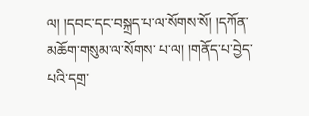ལ། །དབང་དང་བསྐྲད་པ་ལ་སོགས་སོ། །དཀོན་མཆོག་གསུམ་ལ་སོགས་ པ་ལ། །གནོད་པ་བྱེད་པའི་དགྲ་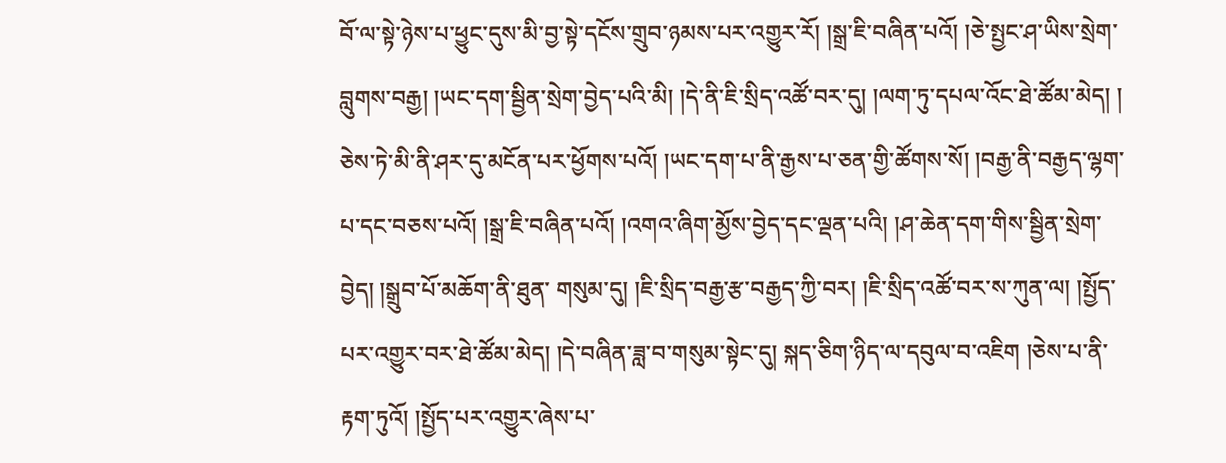བོ་ལ་སྟེ་ཉེས་པ་ཕྱུང་དུས་མི་བྱ་སྟེ་དངོས་གྲུབ་ཉམས་པར་འགྱུར་རོ། །སྒྲ་ཇི་བཞིན་པའོ། །ཅེ་སྤྱང་ཤ་ཡིས་སྲེག་བླུགས་བརྒྱ། །ཡང་དག་སྦྱིན་སྲེག་བྱེད་པའི་མི། །དེ་ནི་ཇི་སྲིད་འཚོ་བར་དུ། །ལག་ཏུ་དཔལ་འོང་ཐེ་ཚོམ་མེད། ། ཅེས་ཏེ་མི་ནི་ཤར་དུ་མངོན་པར་ཕྱོགས་པའོ། །ཡང་དག་པ་ནི་རྒྱས་པ་ཅན་གྱི་ཚོགས་སོ། །བརྒྱ་ནི་བརྒྱད་ལྷག་པ་དང་བཅས་པའོ། །སྒྲ་ཇི་བཞིན་པའོ། །འགའ་ཞིག་མྱོས་བྱེད་དང་ལྡན་པའི། །ཤ་ཆེན་དག་གིས་སྦྱིན་སྲེག་བྱེད། །སྒྲུབ་པོ་མཆོག་ནི་ཐུན་ གསུམ་དུ། །ཇི་སྲིད་བརྒྱ་རྩ་བརྒྱད་ཀྱི་བར། །ཇི་སྲིད་འཚོ་བར་ས་ཀུན་ལ། །སྤྱོད་པར་འགྱུར་བར་ཐེ་ཚོམ་མེད། །དེ་བཞིན་ཟླ་བ་གསུམ་སྟེང་དུ། སྐད་ཅིག་ཉིད་ལ་དབུལ་བ་འཇིག །ཅེས་པ་ནི་རྟག་ཏུའོ། །སྤྱོད་པར་འགྱུར་ཞེས་པ་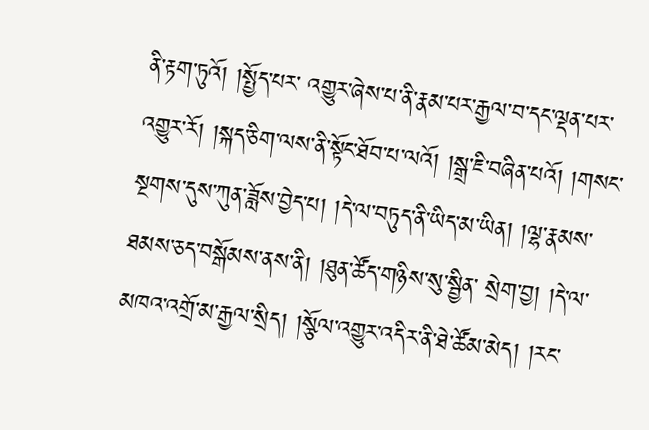ནི་རྟག་ཏུའོ། །སྤྱོད་པར་ འགྱུར་ཞེས་པ་ནི་རྣམ་པར་རྒྱལ་བ་དང་ལྡན་པར་འགྱུར་རོ། །སྐད་ཅིག་ལས་ནི་སྟོང་ཐོབ་པ་ལའོ། །སྒྲ་ཇི་བཞིན་པའོ། །གསང་སྔགས་དུས་ཀུན་ཟློས་བྱེད་པ། །དེ་ལ་བཏུད་ནི་ཡིད་མ་ཡིན། །ལྷ་རྣམས་ཐམས་ཅད་བསྒོམས་ནས་ནི། །ཐུན་ཚོད་གཉིས་སུ་སྦྱིན་ སྲེག་བྱ། །དེ་ལ་མཁའ་འགྲོ་མ་རྒྱལ་སྲིད། །སྩོལ་འགྱུར་འདིར་ནི་ཐེ་ཚོམ་མེད། །རང་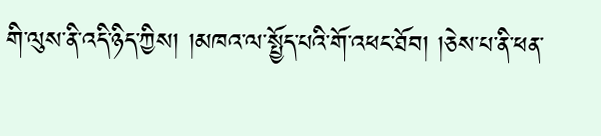གི་ལུས་ནི་འདི་ཉིད་ཀྱིས། །མཁའ་ལ་སྤྱོད་པའི་གོ་འཕང་ཐོབ། །ཅེས་པ་ནི་ཕན་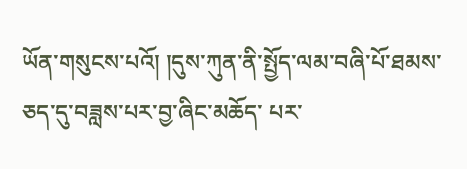ཡོན་གསུངས་པའོ། །དུས་ཀུན་ནི་སྤྱོད་ལམ་བཞི་པོ་ཐམས་ཅད་དུ་བཟླས་པར་བྱ་ཞིང་མཆོད་ པར་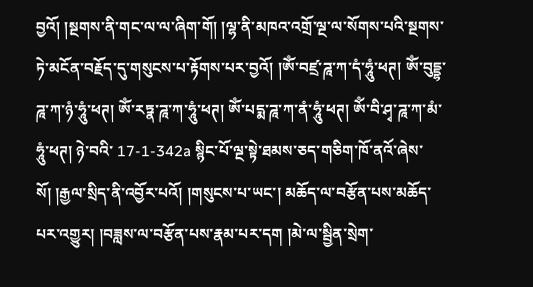བྱའོ། །སྔགས་ནི་གང་ལ་ལ་ཞིག་གོ། །ལྷ་ནི་མཁའ་འགྲོ་ལྔ་ལ་སོགས་པའི་སྔགས་ཏེ་མངོན་བརྗོད་དུ་གསུངས་པ་རྟོགས་པར་བྱའོ། །ཨོཾ་བཛྲ་ཌཱ་ཀ་དཾ་ཧཱུཾ་ཕཊ། ཨོཾ་བུདྡྷ་ཌཱ་ཀ་ཉཾ་ཧཱུཾ་ཕཊ། ཨོཾ་རཏྣ་ཌཱ་ཀ་ཧཱུཾ་ཕཊ། ཨོཾ་པདྨ་ཌཱ་ཀ་ནཾ་ཧཱུཾ་ཕཊ། ཨོཾ་བི་ཤྭ་ཌཱ་ཀ་མཾ་ཧཱུཾ་ཕཊ། ཉེ་བའི་ 17-1-342a སྙིང་པོ་ལྔ་སྟེ་ཐམས་ཅད་གཅིག་ཁོ་ནའོ་ཞེས་སོ། །རྒྱལ་སྲིད་ནི་འབྱོར་པའོ། །གསུངས་པ་ཡང་། མཆོད་ལ་བརྩོན་པས་མཆོད་པར་འགྱུར། །བཟླས་ལ་བརྩོན་པས་རྣམ་པར་དག །མེ་ལ་སྦྱིན་སྲེག་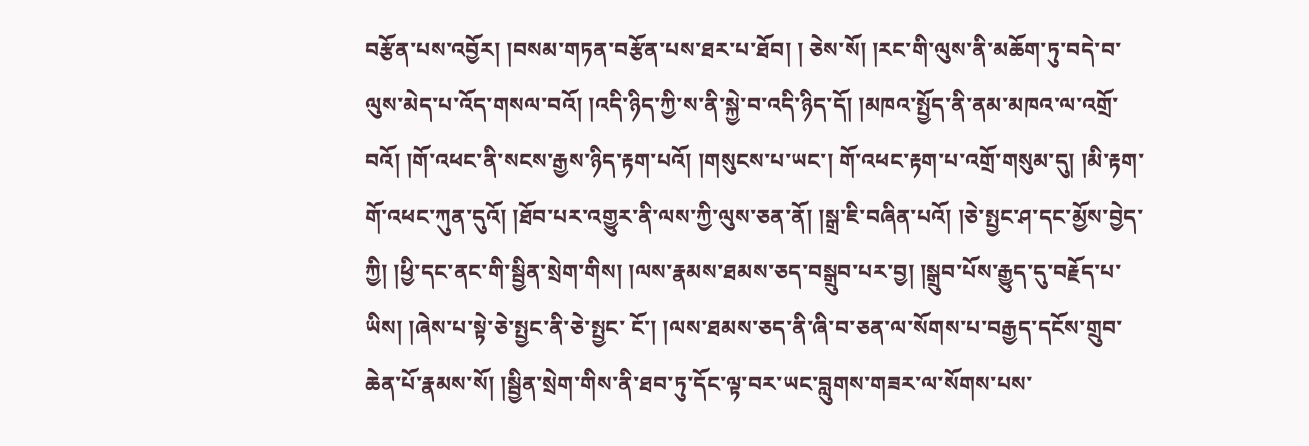བརྩོན་པས་འབྱོར། །བསམ་གཏན་བརྩོན་པས་ཐར་པ་ཐོབ། ། ཅེས་སོ། །རང་གི་ལུས་ནི་མཆོག་ཏུ་བདེ་བ་ལུས་མེད་པ་འོད་གསལ་བའོ། །འདི་ཉིད་ཀྱི་ས་ནི་སྐྱེ་བ་འདི་ཉིད་དོ། །མཁའ་སྤྱོད་ནི་ནམ་མཁའ་ལ་འགྲོ་བའོ། །གོ་འཕང་ནི་སངས་རྒྱས་ཉིད་རྟག་པའོ། །གསུངས་པ་ཡང་། གོ་འཕང་རྟག་པ་འགྲོ་གསུམ་དུ། །མི་རྟག་ གོ་འཕང་ཀུན་དུའོ། །ཐོབ་པར་འགྱུར་ནི་ལས་ཀྱི་ལུས་ཅན་ནོ། །སྒྲ་ཇི་བཞིན་པའོ། །ཅེ་སྤྱང་ཤ་དང་མྱོས་བྱེད་ཀྱི། །ཕྱི་དང་ནང་གི་སྦྱིན་སྲེག་གིས། །ལས་རྣམས་ཐམས་ཅད་བསྒྲུབ་པར་བྱ། །སྒྲུབ་པོས་རྒྱུད་དུ་བརྗོད་པ་ཡིས། །ཞེས་པ་སྟེ་ཅེ་སྤྱང་ནི་ཅེ་སྤྱང་ ངོ་། །ལས་ཐམས་ཅད་ནི་ཞི་བ་ཅན་ལ་སོགས་པ་བརྒྱད་དངོས་གྲུབ་ཆེན་པོ་རྣམས་སོ། །སྦྱིན་སྲེག་གིས་ནི་ཐབ་ཏུ་དོང་ལྟ་བར་ཡང་བླུགས་གཟར་ལ་སོགས་པས་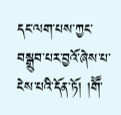དང་ལག་པས་ཀྱང་བསྒྲུབ་པར་བྱའོ་ཞེས་པ་ངེས་པའི་དོན་ཏོ། །གཽ་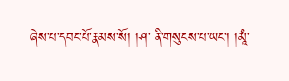ཞེས་པ་དབང་པོ་རྣམས་སོ། །ཤ་ ནི་གསུངས་པ་ཡང་། །མཱཾ་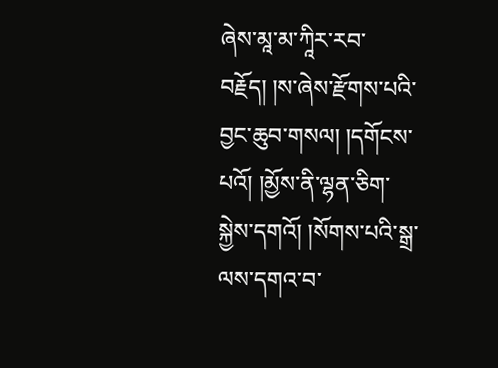ཞེས་མཱ་མ་ཀཱིར་རབ་བརྗོད། །ས་ཞེས་རྫོགས་པའི་བྱང་ཆུབ་གསལ། །དགོངས་པའོ། །མྱོས་ནི་ལྷན་ཅིག་སྐྱེས་དགའོ། །སོགས་པའི་སྒྲ་ལས་དགའ་བ་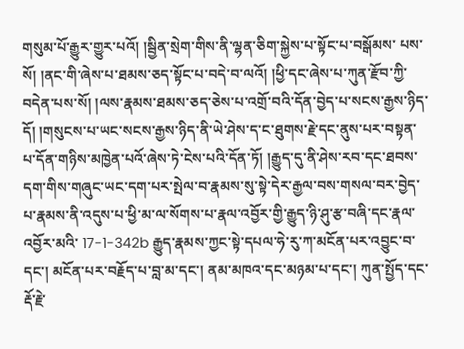གསུམ་པོ་རྒྱུར་གྱུར་པའོ། །སྦྱིན་སྲེག་གིས་ནི་ལྷན་ཅིག་སྐྱེས་པ་སྟོང་པ་བསྒོམས་ པས་སོ། །ནང་གི་ཞེས་པ་ཐམས་ཅད་སྟོང་པ་བདེ་བ་ལའོ། །ཕྱི་དང་ཞེས་པ་ཀུན་རྫོབ་ཀྱི་བདེན་པས་སོ། །ལས་རྣམས་ཐམས་ཅད་ཅེས་པ་འགྲོ་བའི་དོན་བྱེད་པ་སངས་རྒྱས་ཉིད་དོ། །གསུངས་པ་ཡང་སངས་རྒྱས་ཉིད་ནི་ཡེ་ཤེས་ད་ང་ཐུགས་རྗེ་དང་ནུས་པར་བསྟན་ པ་དོན་གཉིས་མཁྱེན་པའོ་ཞེས་ཏེ་ངེས་པའི་དོན་ཏོ། །རྒྱུད་དུ་ནི་ཤེས་རབ་དང་ཐབས་དག་གིས་གཞུང་ཡང་དག་པར་སྤེལ་བ་རྣམས་སུ་སྟེ་དེར་རྒྱལ་བས་གསལ་བར་བྱེད་པ་རྣམས་ནི་འདུས་པ་ཕྱི་མ་ལ་སོགས་པ་རྣལ་འབྱོར་གྱི་རྒྱུད་ཉི་ཤུ་རྩ་བཞི་དང་རྣལ་འབྱོར་མའི་ 17-1-342b རྒྱུད་རྣམས་ཀྱང་སྟེ་དཔལ་ཧེ་རུ་ཀ་མངོན་པར་འབྱུང་བ་དང་། མངོན་པར་བརྗོད་པ་བླ་མ་དང་། ནམ་མཁའ་དང་མཉམ་པ་དང་། ཀུན་སྤྱོད་དང་རྡོ་རྗེ་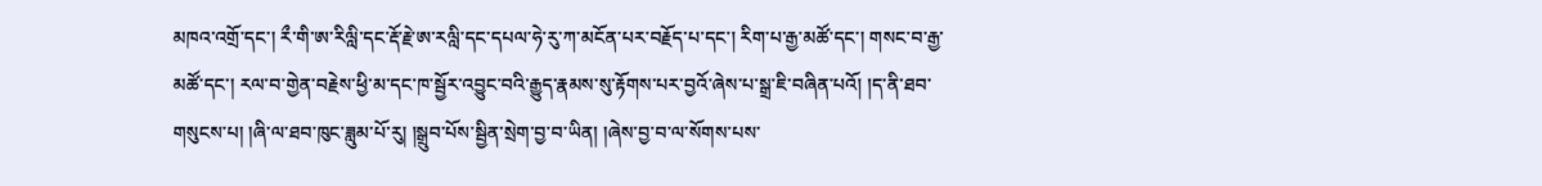མཁའ་འགྲོ་དང་། རྀ་གི་ཨ་རིལླི་དང་རྡོ་རྗེ་ཨ་རལླི་དང་དཔལ་ཧེ་རུ་ཀ་མངོན་པར་བརྗོད་པ་དང་། རིག་པ་རྒྱ་མཚོ་དང་། གསང་བ་རྒྱ་མཚོ་དང་། རལ་བ་གྱེན་བརྗེས་ཕྱི་མ་དང་ཁ་སྦྱོར་འབྱུང་བའི་རྒྱུད་རྣམས་སུ་རྟོགས་པར་བྱའོ་ཞེས་པ་སྒྲ་ཇི་བཞིན་པའོ། །ད་ནི་ཐབ་གསུངས་པ། །ཞི་ལ་ཐབ་ཁུང་ཟླུམ་པོ་རུ། །སྒྲུབ་པོས་སྦྱིན་སྲེག་བྱ་བ་ཡིན། །ཞེས་བྱ་བ་ལ་སོགས་པས་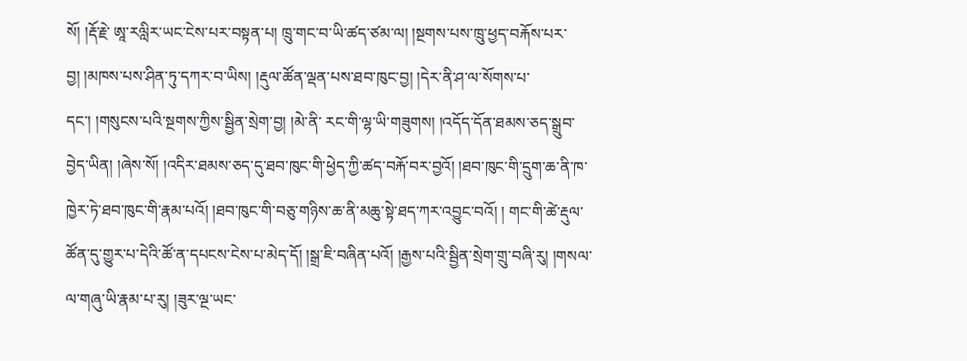སོ། །རྡོ་རྗེ་ ཨཱ་རལླིར་ཡང་ངེས་པར་བསྟན་པ། ཁྲུ་གང་བ་ཡི་ཚད་ཙམ་ལ། །སྔགས་པས་ཁྲུ་ཕྱད་བརྐོས་པར་བྱ། །མཁས་པས་ཤིན་ཏུ་དཀར་བ་ཡིས། །རྡུལ་ཚོན་ལྡན་པས་ཐབ་ཁུང་བྱ། །དེར་ནི་ཤ་ལ་སོགས་པ་དང་། །གསུངས་པའི་སྔགས་ཀྱིས་སྦྱིན་སྲེག་བྱ། །མེ་ནི་ རང་གི་ལྷ་ཡི་གཟུགས། །འདོད་དོན་ཐམས་ཅད་སྒྲུབ་བྱེད་ཡིན། །ཞེས་སོ། །འདིར་ཐམས་ཅད་དུ་ཐབ་ཁུང་གི་ཕྱེད་ཀྱི་ཚད་བརྐོ་བར་བྱའོ། །ཐབ་ཁུང་གི་དྲུག་ཆ་ནི་ཁ་ཁྱེར་ཏེ་ཐབ་ཁུང་གི་རྣམ་པའོ། །ཐབ་ཁུང་གི་བཅུ་གཉིས་ཆ་ནི་མཆུ་སྟེ་ཐད་ཀར་འབྱུང་བའོ། ། གང་གི་ཚེ་རྡུལ་ཚོན་དུ་གྱུར་པ་དེའི་ཚོ་ན་དཔངས་ངེས་པ་མེད་དོ། །སྒྲ་ཇི་བཞིན་པའོ། །རྒྱས་པའི་སྦྱིན་སྲེག་གྲུ་བཞི་རུ། །གསལ་ལ་གཞུ་ཡི་རྣམ་པ་རུ། །ཟུར་ལྔ་ཡང་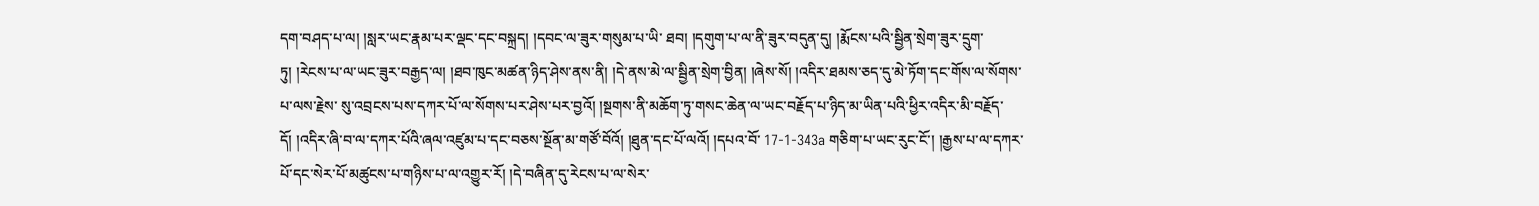དག་བཤད་པ་ལ། །སླར་ཡང་རྣམ་པར་ལྡང་དང་བསྐྲད། །དབང་ལ་ཟུར་གསུམ་པ་ཡི་ ཐབ། །དགུག་པ་ལ་ནི་ཟུར་བདུན་དུ། །རྨོངས་པའི་སྦྱིན་སྲེག་ཟུར་དྲུག་ཏུ། །རེངས་པ་ལ་ཡང་ཟུར་བརྒྱད་ལ། །ཐབ་ཁུང་མཚན་ཉིད་ཤེས་ནས་ནི། །དེ་ནས་མེ་ལ་སྦྱིན་སྲེག་བྱིན། །ཞེས་སོ། །འདིར་ཐམས་ཅད་དུ་མེ་ཏོག་དང་གོས་ལ་སོགས་པ་ལས་རྗེས་ སུ་འབྲངས་པས་དཀར་པོ་ལ་སོགས་པར་ཤེས་པར་བྱའོ། །སྔགས་ནི་མཆོག་ཏུ་གསང་ཆེན་ལ་ཡང་བརྗོད་པ་ཉིད་མ་ཡིན་པའི་ཕྱིར་འདིར་མི་བརྗོད་དོ། །འདིར་ཞི་བ་ལ་དཀར་པོའི་ཞལ་འཛུམ་པ་དང་བཅས་སྔོན་མ་གཙོ་བོའོ། །ཐུན་དང་པོ་ལའོ། །དཔའ་བོ་ 17-1-343a གཅིག་པ་ཡང་རུང་ངོ་། །རྒྱས་པ་ལ་དཀར་པོ་དང་སེར་པོ་མཚུངས་པ་གཉིས་པ་ལ་འགྱུར་རོ། །དེ་བཞིན་དུ་རེངས་པ་ལ་སེར་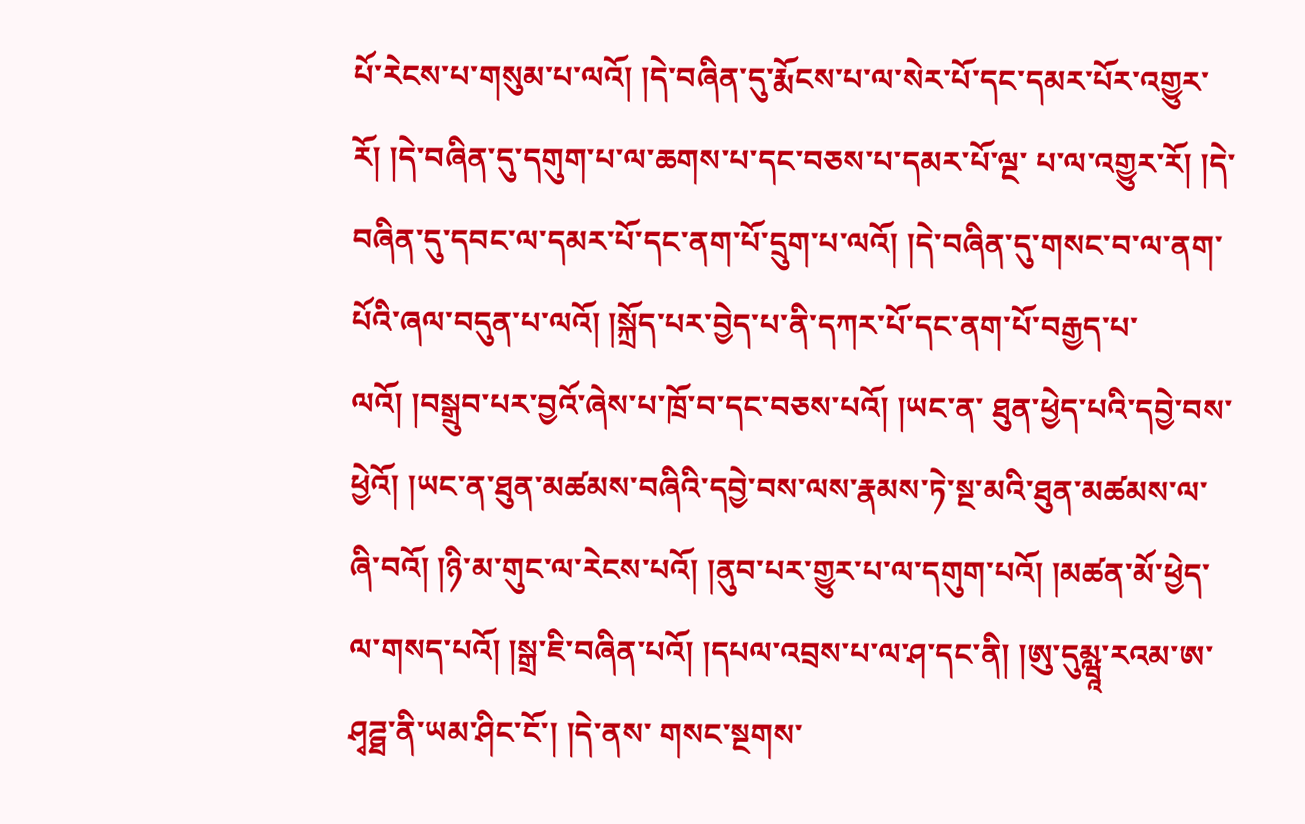པོ་རེངས་པ་གསུམ་པ་ལའོ། །དེ་བཞིན་དུ་རྨོངས་པ་ལ་སེར་པོ་དང་དམར་པོར་འགྱུར་རོ། །དེ་བཞིན་དུ་དགུག་པ་ལ་ཆགས་པ་དང་བཅས་པ་དམར་པོ་ལྔ་ པ་ལ་འགྱུར་རོ། །དེ་བཞིན་དུ་དབང་ལ་དམར་པོ་དང་ནག་པོ་དྲུག་པ་ལའོ། །དེ་བཞིན་དུ་གསང་བ་ལ་ནག་པོའི་ཞལ་བདུན་པ་ལའོ། །སྐྲོད་པར་བྱེད་པ་ནི་དཀར་པོ་དང་ནག་པོ་བརྒྱད་པ་ལའོ། །བསྒྲུབ་པར་བྱའོ་ཞེས་པ་ཁྲོ་བ་དང་བཅས་པའོ། །ཡང་ན་ ཐུན་ཕྱེད་པའི་དབྱེ་བས་ཕྱེའོ། །ཡང་ན་ཐུན་མཚམས་བཞིའི་དབྱེ་བས་ལས་རྣམས་ཏེ་སྔ་མའི་ཐུན་མཚམས་ལ་ཞི་བའོ། །ཉི་མ་གུང་ལ་རེངས་པའོ། །ནུབ་པར་གྱུར་པ་ལ་དགུག་པའོ། །མཚན་མོ་ཕྱེད་ལ་གསད་པའོ། །སྒྲ་ཇི་བཞིན་པའོ། །དཔལ་འབྲས་པ་ལ་ཤ་དང་ནི། །ཨུ་དུམྺཱ་རའམ་ཨ་ཤྭཌྠ་ནི་ཡམ་ཤིང་ངོ་། །དེ་ནས་ གསང་སྔགས་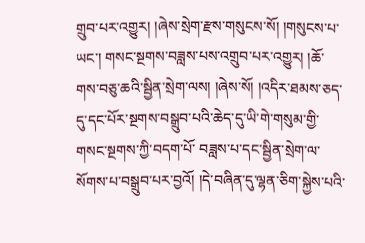གྲུབ་པར་འགྱུར། །ཞེས་སྲེག་རྫས་གསུངས་སོ། །གསུངས་པ་ཡང་། གསང་སྔགས་བཟླས་པས་འགྲུབ་པར་འགྱུར། །ཆོ་གས་བཅུ་ཆའི་སྦྱིན་སྲེག་ལས། །ཞེས་སོ། །འདིར་ཐམས་ཅད་དུ་དང་པོར་སྔགས་བསྒྲུབ་པའི་ཆེད་དུ་ཡི་གེ་གསུམ་གྱི་གསང་སྔགས་ཀྱི་བདག་པོ་ བཟླས་པ་དང་སྦྱིན་སྲེག་ལ་སོགས་པ་བསྒྲུབ་པར་བྱའོ། །དེ་བཞིན་དུ་ལྷན་ཅིག་སྐྱེས་པའི་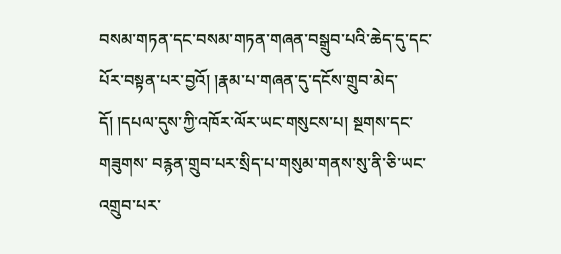བསམ་གཏན་དང་བསམ་གཏན་གཞན་བསྒྲུབ་པའི་ཆེད་དུ་དང་པོར་བསྟན་པར་བྱའོ། །རྣམ་པ་གཞན་དུ་དངོས་གྲུབ་མེད་དོ། །དཔལ་དུས་ཀྱི་འཁོར་ལོར་ཡང་གསུངས་པ། སྔགས་དང་གཟུགས་ བརྙན་གྲུབ་པར་སྲིད་པ་གསུམ་གནས་སུ་ནི་ཅི་ཡང་འགྲུབ་པར་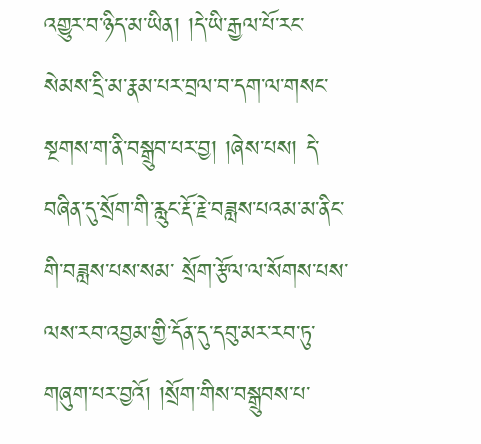འགྱུར་བ་ཉིད་མ་ཡིན། །དེ་ཡི་རྒྱལ་པོ་རང་སེམས་དྲི་མ་རྣམ་པར་བྲལ་བ་དག་ལ་གསང་སྔགས་ག་ནི་བསྒྲུབ་པར་བྱ། །ཞེས་པས། དེ་བཞིན་དུ་སྲོག་གི་རླུང་རྡོ་རྗེ་བཟླས་པའམ་མ་ནིང་གི་བཟླས་པས་སམ་ སྲོག་རྩོལ་ལ་སོགས་པས་ལས་རབ་འབྱམ་གྱི་དོན་དུ་དབུ་མར་རབ་ཏུ་གཞུག་པར་བྱའོ། །སྲོག་གིས་བསྒྲུབས་པ་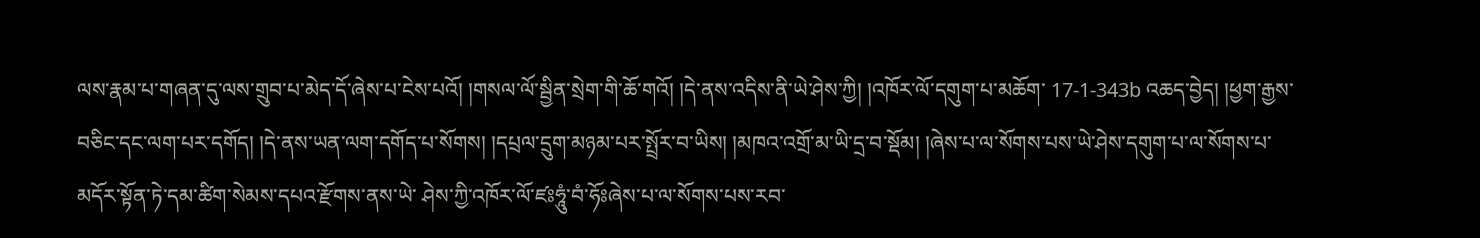ལས་རྣམ་པ་གཞན་དུ་ལས་གྲུབ་པ་མེད་དོ་ཞེས་པ་ངེས་པའོ། །གསལ་ལོ་སྦྱིན་སྲེག་གི་ཆོ་གའོ། །དེ་ནས་འདིས་ནི་ཡེ་ཤེས་ཀྱི། །འཁོར་ལོ་དགུག་པ་མཆོག་ 17-1-343b འཆད་བྱེད། །ཕྱག་རྒྱས་བཅིང་དང་ལག་པར་དགོད། །དེ་ནས་ཡན་ལག་དགོད་པ་སོགས། །དཔྲལ་དྲུག་མཉམ་པར་སྤྲོར་བ་ཡིས། །མཁའ་འགྲོ་མ་ཡི་དྲ་བ་སྡོམ། །ཞེས་པ་ལ་སོགས་པས་ཡེ་ཤེས་དགུག་པ་ལ་སོགས་པ་མདོར་སྟོན་ཏེ་དམ་ཚིག་སེམས་དཔའ་རྫོགས་ནས་ཡེ་ ཤེས་ཀྱི་འཁོར་ལོ་ཛཿཧཱུཾ་བཾ་ཧོཿཞེས་པ་ལ་སོགས་པས་རབ་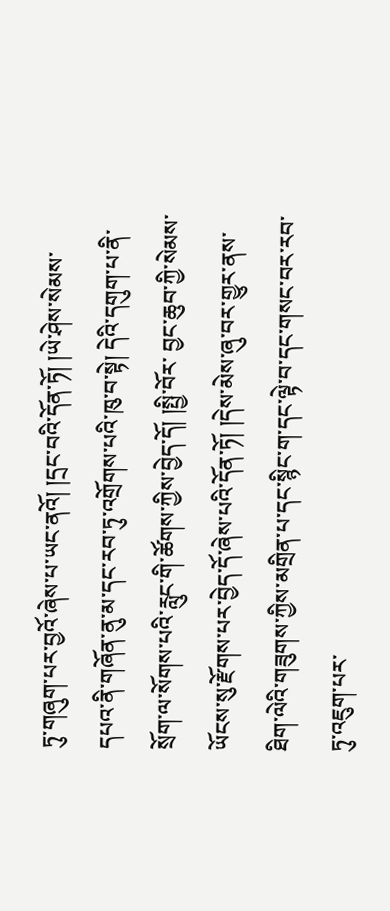ཏུ་གཞུག་པར་བྱའོ་ཞེས་པ་ཡང་ནའོ། །དྲང་བའི་དོན་ཏོ། །ཡེ་ཤེས་སེམས་དཔའ་ནི་གཞོན་ནུ་མ་དང་རབ་ཏུ་འགྲོགས་པའི་ཁུ་བ་སྟེ། དེའི་དགུག་པ་ནི་སྲོག་ལ་སོགས་པའི་རླུང་གི་ཚོགས་ཀྱིས་བྱེད་དོ། །སྤྱི་བོར་ བྱང་ཆུབ་ཀྱི་སེམས་ཡོངས་སུ་རྫོགས་པར་བྱེད་དོ་ཞེས་པའི་དོན་ཏོ། །དེས་མེས་ཞུ་བར་གྱུར་ནས་ཐིག་ལེའི་གཟུགས་ཀྱིས་མགྲིན་པ་དང་སྙིང་ག་དང་ལྟེ་བ་དང་གསང་བར་རབ་ཏུ་འཇུག་པར་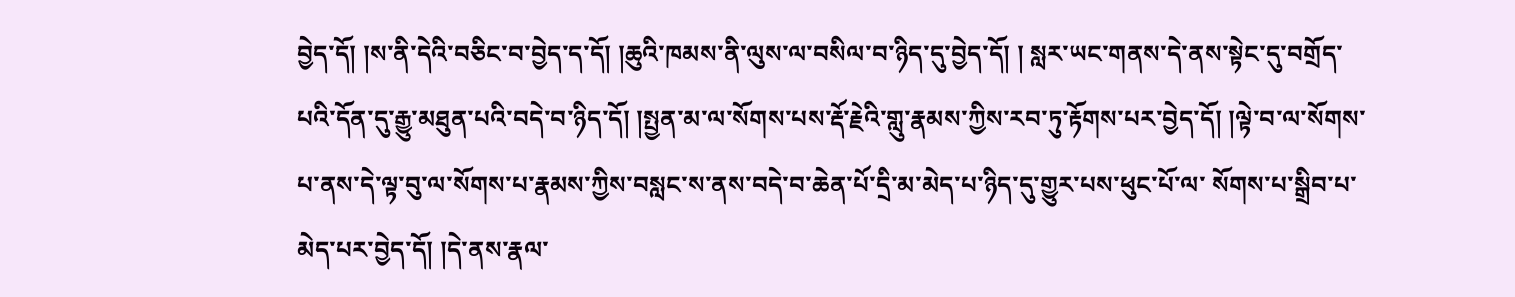བྱེད་དོ། །ས་ནི་དེའི་བཅིང་བ་བྱེད་ད་དོ། །ཆུའི་ཁམས་ནི་ལུས་ལ་བསིལ་བ་ཉིད་དུ་བྱེད་དོ། ། སླར་ཡང་གནས་དེ་ནས་སྟེང་དུ་བགྲོད་པའི་དོན་དུ་རྒྱུ་མཐུན་པའི་བདེ་བ་ཉིད་དོ། །སྤྱན་མ་ལ་སོགས་པས་རྡོ་རྗེའི་གླུ་རྣམས་ཀྱིས་རབ་ཏུ་རྟོགས་པར་བྱེད་དོ། །ལྟེ་བ་ལ་སོགས་པ་ནས་དེ་ལྟ་བུ་ལ་སོགས་པ་རྣམས་ཀྱིས་བསླང་ས་ནས་བདེ་བ་ཆེན་པོ་དྲི་མ་མེད་པ་ཉིད་དུ་གྱུར་པས་ཕུང་པོ་ལ་ སོགས་པ་སྒྲིབ་པ་མེད་པར་བྱེད་དོ། །དེ་ནས་རྣལ་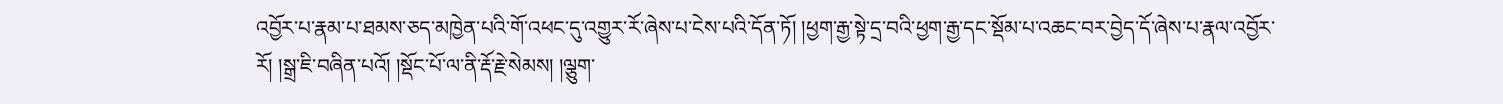འབྱོར་པ་རྣམ་པ་ཐམས་ཅད་མཁྱེན་པའི་གོ་འཕང་དུ་འགྱུར་རོ་ཞེས་པ་ངེས་པའི་དོན་ཏོ། །ཕྱག་རྒྱ་སྟེ་དྲ་བའི་ཕྱག་རྒྱ་དང་སྡོམ་པ་འཆང་བར་བྱེད་དོ་ཞེས་པ་རྣལ་འབྱོར་རོ། །སྒྲ་ཇི་བཞིན་པའོ། །སྡོང་པོ་ལ་ནི་རྡོ་རྗེ་སེམས། །ལྕུག་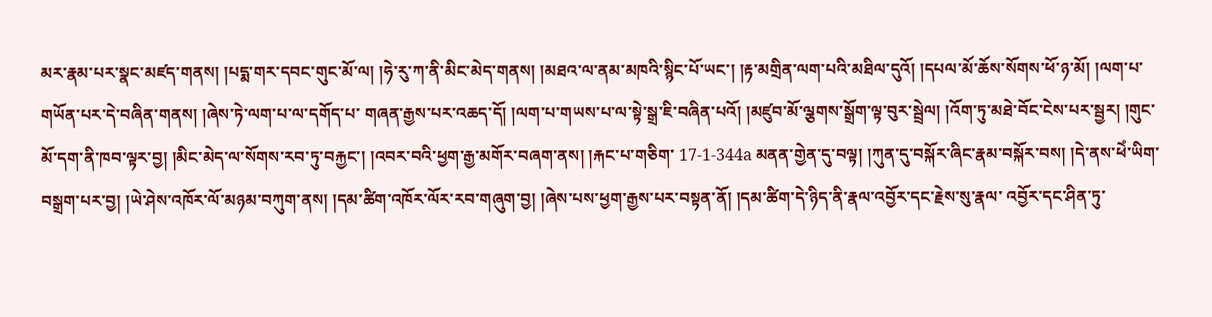མར་རྣམ་པར་སྣང་མཛད་གནས། །པདྨ་གར་དབང་གུང་མོ་ལ། །ཧེ་རུ་ཀ་ནི་མིང་མེད་གནས། །མཐའ་ལ་ནམ་མཁའི་སྙིང་པོ་ཡང་། །རྟ་མགྲིན་ལག་པའི་མཐིལ་དུའོ། །དཔལ་མོ་ཆོས་སོགས་ཕོ་ཉ་མོ། །ལག་པ་གཡོན་པར་དེ་བཞིན་གནས། །ཞེས་ཏེ་ལག་པ་ལ་དགོད་པ་ གཞན་རྒྱས་པར་འཆད་དོ། །ལག་པ་གཡས་པ་ལ་སྟེ་སྒྲ་ཇི་བཞིན་པའོ། །མཛུབ་མོ་ལྕགས་སྒྲོག་ལྟ་བུར་སྦྲེལ། །འོག་ཏུ་མཐེ་བོང་ངེས་པར་སྦྱར། །གུང་མོ་དག་ནི་ཁབ་ལྟར་བྱ། །མིང་མེད་ལ་སོགས་རབ་ཏུ་བརྐྱང་། །འབར་བའི་ཕྱག་རྒྱ་མགོར་བཞག་ནས། །རྐང་པ་གཅིག་ 17-1-344a མནན་གྱེན་དུ་བལྟ། །ཀུན་དུ་བསྐོར་ཞིང་རྣམ་བསྐོར་བས། །དེ་ནས་ཕེཾ་ཡིག་བསྒྲག་པར་བྱ། །ཡེ་ཤེས་འཁོར་ལོ་མཉམ་བཀུག་ནས། །དམ་ཚིག་འཁོར་ལོར་རབ་གཞུག་བྱ། །ཞེས་པས་ཕྱག་རྒྱས་པར་བསྟན་ནོ། །དམ་ཚིག་དེ་ཉིད་ནི་རྣལ་འབྱོར་དང་རྗེས་སུ་རྣལ་ འབྱོར་དང་ཤིན་ཏུ་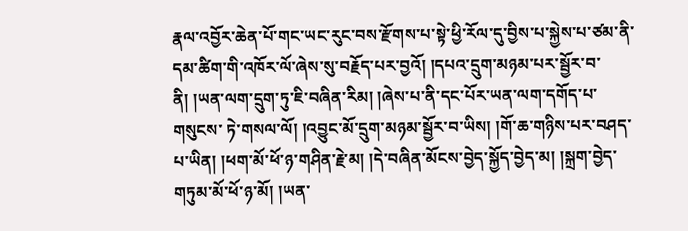རྣལ་འབྱོར་ཆེན་པོ་གང་ཡང་རུང་བས་རྫོགས་པ་སྟེ་ཕྱི་རོལ་དུ་བྱིས་པ་སྐྱེས་པ་ཙམ་ནི་དམ་ཚིག་གི་འཁོར་ལོ་ཞེས་སུ་བརྗོད་པར་བྱའོ། །དཔའ་དྲུག་མཉམ་པར་སྦྱོར་བ་ནི། །ཡན་ལག་དྲུག་ཏུ་ཇི་བཞིན་རིམ། །ཞེས་པ་ནི་དང་པོར་ཡན་ལག་དགོད་པ་གསུངས་ ཏེ་གསལ་ལོ། །འབྱུང་མོ་དྲུག་མཉམ་སྦྱོར་བ་ཡིས། །གོ་ཆ་གཉིས་པར་བཤད་པ་ཡིན། །ཕག་མོ་ཕོ་ཉ་གཤིན་རྗེ་མ། །དེ་བཞིན་མོངས་བྱེད་སྐྱོད་བྱེད་མ། །སྐྲག་བྱེད་གཏུམ་མོ་ཕོ་ཉ་མོ། །ཡན་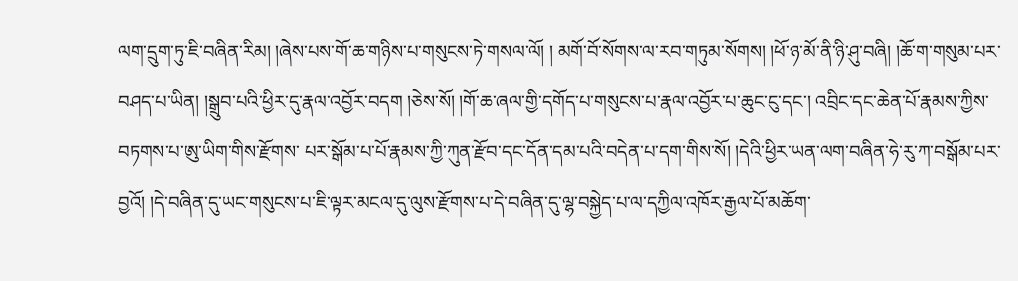ལག་དྲུག་ཏུ་ཇི་བཞིན་རིམ། །ཞེས་པས་གོ་ཆ་གཉིས་པ་གསུངས་ཏེ་གསལ་ལོ། ། མགོ་བོ་སོགས་ལ་རབ་གཏུམ་སོགས། །ཕོ་ཉ་མོ་ནི་ཉི་ཤུ་བཞི། །ཆོ་ག་གསུམ་པར་བཤད་པ་ཡིན། །སྒྲུབ་པའི་ཕྱིར་དུ་རྣལ་འབྱོར་བདག །ཅེས་སོ། །གོ་ཆ་ཞལ་གྱི་དགོད་པ་གསུངས་པ་རྣལ་འབྱོར་པ་ཆུང་ངུ་དང་། འབྲིང་དང་ཆེན་པོ་རྣམས་ཀྱིས་བཏགས་པ་ཨུ་ཡིག་གིས་རྫོགས་ པར་སྒོམ་པ་པོ་རྣམས་ཀྱི་ཀུན་རྫོབ་དང་དོན་དམ་པའི་བདེན་པ་དག་གིས་སོ། །དེའི་ཕྱིར་ཡན་ལག་བཞིན་ཧེ་རུ་ཀ་བསྒོམ་པར་བྱའོ། །དེ་བཞིན་དུ་ཡང་གསུངས་པ་ཇི་ལྟར་མངལ་དུ་ལུས་རྫོགས་པ་དེ་བཞིན་དུ་ལྷ་བསྐྱེད་པ་ལ་དཀྱིལ་འཁོར་རྒྱལ་པོ་མཆོག་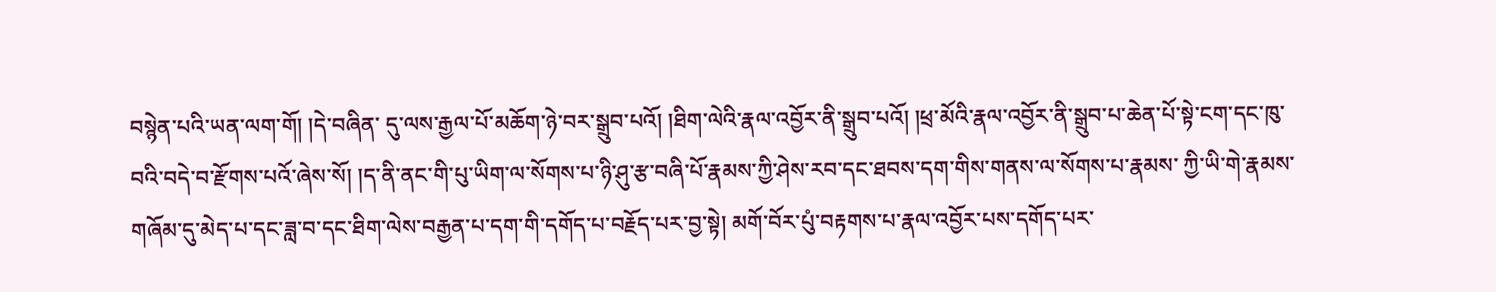བསྙེན་པའི་ཡན་ལག་གོ། །དེ་བཞིན་ དུ་ལས་རྒྱལ་པོ་མཆོག་ཉེ་བར་སྒྲུབ་པའོ། །ཐིག་ལེའི་རྣལ་འབྱོར་ནི་སྒྲུབ་པའོ། །ཕྲ་མོའི་རྣལ་འབྱོར་ནི་སྒྲུབ་པ་ཆེན་པོ་སྟེ་ངག་དང་ཁུ་བའི་བདེ་བ་རྫོགས་པའོ་ཞེས་སོ། །ད་ནི་ནང་གི་པུ་ཡིག་ལ་སོགས་པ་ཉི་ཤུ་རྩ་བཞི་པོ་རྣམས་ཀྱི་ཤེས་རབ་དང་ཐབས་དག་གིས་གནས་ལ་སོགས་པ་རྣམས་ ཀྱི་ཡི་གེ་རྣམས་གཞོམ་དུ་མེད་པ་དང་ཟླ་བ་དང་ཐིག་ལེས་བརྒྱན་པ་དག་གི་དགོད་པ་བརྗོད་པར་བྱ་སྟེ། མགོ་བོར་པུཾ་བརྟགས་པ་རྣལ་འབྱོར་པས་དགོད་པར་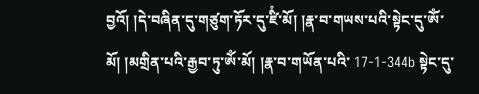བྱའོ། །དེ་བཞིན་དུ་གཙུག་ཏོར་དུ་ཛིཾ་མོ། །རྣ་བ་གཡས་པའི་སྟེང་དུ་ཨོཾ་མོ། །མགྲིན་པའི་རྒྱབ་ཏུ་ཨོཾ་མོ། །རྣ་བ་གཡོན་པའི་ 17-1-344b སྟེང་དུ་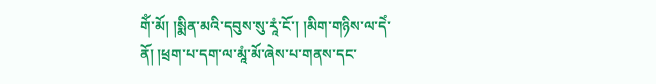གོཾ་མོ། །སྨིན་མའི་དབུས་སུ་རཱཾ་ངོ་། །མིག་གཉིས་ལ་དེཾ་ནོ། །ཕྲག་པ་དག་ལ་མཱཾ་མོ་ཞེས་པ་གནས་དང་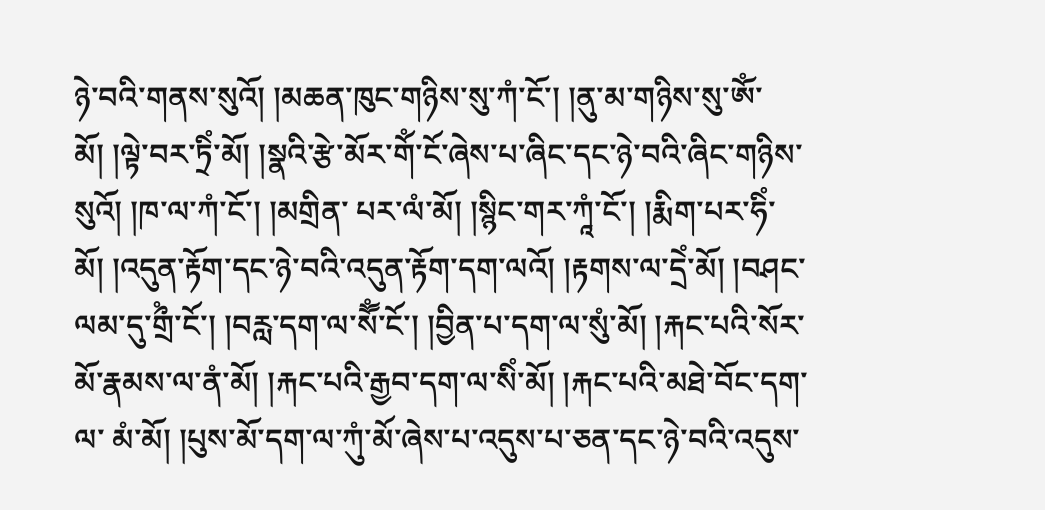ཉེ་བའི་གནས་སུའོ། །མཆན་ཁུང་གཉིས་སུ་ཀཾ་ངོ་། །ནུ་མ་གཉིས་སུ་ཨོཾ་མོ། །ལྟེ་བར་ཏྲིཾ་མོ། །སྣའི་རྩེ་མོར་གོཾ་ངོ་ཞེས་པ་ཞིང་དང་ཉེ་བའི་ཞིང་གཉིས་སུའོ། །ཁ་ལ་ཀཾ་ངོ་། །མགྲིན་ པར་ལཾ་མོ། །སྙིང་གར་ཀཱཾ་ངོ་། །རྨིག་པར་ཧིཾ་མོ། །འདུན་རྟོག་དང་ཉེ་བའི་འདུན་རྟོག་དག་ལའོ། །རྟགས་ལ་དྲེཾ་མོ། །བཤང་ལམ་དུ་གྲྀཾ་ངོ་། །བརླ་དག་ལ་སཽཾ་ངོ་། །བྱིན་པ་དག་ལ་སུཾ་མོ། །རྐང་པའི་སོར་མོ་རྣམས་ལ་ནཾ་མོ། །རྐང་པའི་རྒྱབ་དག་ལ་སིཾ་མོ། །རྐང་པའི་མཐེ་བོང་དག་ལ་ མཾ་མོ། །པུས་མོ་དག་ལ་ཀུཾ་མོ་ཞེས་པ་འདུས་པ་ཅན་དང་ཉེ་བའི་འདུས་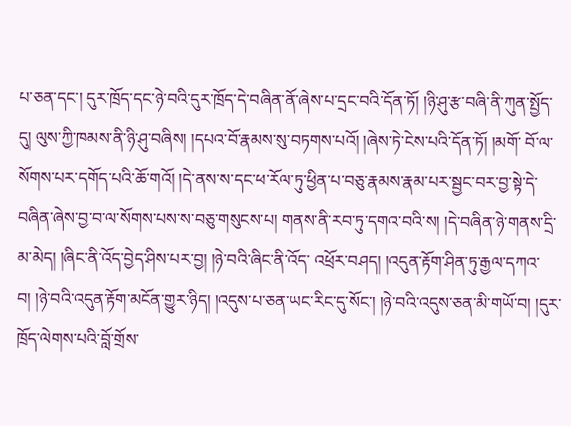པ་ཅན་དང་། དུར་ཁྲོད་དང་ཉེ་བའི་དུར་ཁྲོད་དེ་བཞིན་ནོ་ཞེས་པ་དྲང་བའི་དོན་ཏོ། །ཉི་ཤུ་རྩ་བཞི་ནི་ཀུན་སྤྱོད་དུ། ལུས་ཀྱི་ཁམས་ནི་ཉི་ཤུ་བཞིས། །དཔའ་བོ་རྣམས་སུ་བཏགས་པའོ། །ཞེས་ཏེ་ངེས་པའི་དོན་ཏོ། །མགོ་ བོ་ལ་སོགས་པར་དགོད་པའི་ཆོ་གའོ། །དེ་ནས་ས་དང་ཕ་རོལ་ཏུ་ཕྱིན་པ་བཅུ་རྣམས་རྣམ་པར་སྦྱང་བར་བྱ་སྟེ་དེ་བཞིན་ཞེས་བྱ་བ་ལ་སོགས་པས་ས་བཅུ་གསུངས་པ། གནས་ནི་རབ་ཏུ་དགའ་བའི་ས། །དེ་བཞིན་ཉེ་གནས་དྲི་མ་མེད། །ཞིང་ནི་འོད་བྱེད་ཤིས་པར་བྱ། །ཉེ་བའི་ཞིང་ནི་འོད་ འཕྲོར་བཤད། །འདུན་རྟོག་ཤིན་ཏུ་རྒྱལ་དཀའ་བ། །ཉེ་བའི་འདུན་རྟོག་མངོན་གྱུར་ཉིད། །འདུས་པ་ཅན་ཡང་རིང་དུ་སོང་། །ཉེ་བའི་འདུས་ཅན་མི་གཡོ་བ། །དུར་ཁྲོད་ལེགས་པའི་བློ་གྲོས་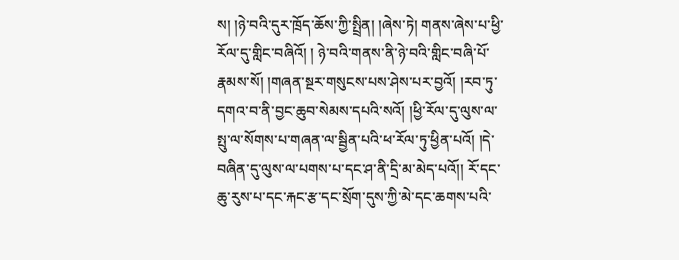ས། །ཉེ་བའི་དུར་ཁྲོད་ཆོས་ཀྱི་སྤྲིན། །ཞེས་ཏེ། གནས་ཞེས་པ་ཕྱི་རོལ་དུ་གླིང་བཞིའོ། ། ཉེ་བའི་གནས་ནི་ཉེ་བའི་གླིང་བཞི་པོ་རྣམས་སོ། །གཞན་སྔར་གསུངས་པས་ཤེས་པར་བྱའོ། །རབ་ཏུ་དགའ་བ་ནི་བྱང་ཆུབ་སེམས་དཔའི་སའོ། །ཕྱི་རོལ་དུ་ལུས་ལ་སྤུ་ལ་སོགས་པ་གཞན་ལ་སྦྱིན་པའི་ཕ་རོལ་ཏུ་ཕྱིན་པའོ། །དེ་བཞིན་དུ་ལུས་ལ་པགས་པ་དང་ཤ་ནི་དྲི་མ་མེད་པའོ།། རོ་དང་ཆུ་རུས་པ་དང་རྐང་རྩ་དང་སྲོག་དུས་ཀྱི་མེ་དང་ཆགས་པའི་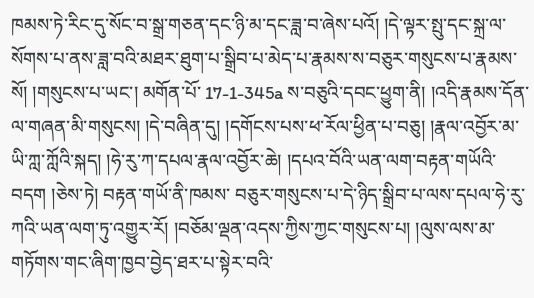ཁམས་ཏེ་རིང་དུ་སོང་བ་སྒྲ་གཅན་དང་ཉི་མ་དང་ཟླ་བ་ཞེས་པའོ། །དེ་ལྟར་སྤུ་དང་སྐྲ་ལ་སོགས་པ་ནས་ཟླ་བའི་མཐར་ཐུག་པ་སྒྲིབ་པ་མེད་པ་རྣམས་ས་བཅུར་གསུངས་པ་རྣམས་སོ། །གསུངས་པ་ཡང་། མགོན་པོ་ 17-1-345a ས་བཅུའི་དབང་ཕྱུག་ནི། །འདི་རྣམས་དོན་ལ་གཞན་མི་གསུངས། །དེ་བཞིན་དུ། །དགོངས་པས་ཕ་རོལ་ཕྱིན་པ་བཅུ། །རྣལ་འབྱོར་མ་ཡི་ཀླ་ཀློའི་སྐད། །ཧེ་རུ་ཀ་དཔལ་རྣལ་འབྱོར་ཆེ། །དཔའ་བོའི་ཡན་ལག་བརྟན་གཡོའི་བདག །ཅེས་ཏེ། བརྟན་གཡོ་ནི་ཁམས་ བཅུར་གསུངས་པ་དེ་ཉིད་སྒྲིབ་པ་ལས་དཔལ་ཧེ་རུ་ཀའི་ཡན་ལག་ཏུ་འགྱུར་རོ། །བཅོམ་ལྡན་འདས་ཀྱིས་ཀྱང་གསུངས་པ། །ལུས་ལས་མ་གཏོགས་གང་ཞིག་ཁྱབ་བྱེད་ཐར་པ་སྟེར་བའི་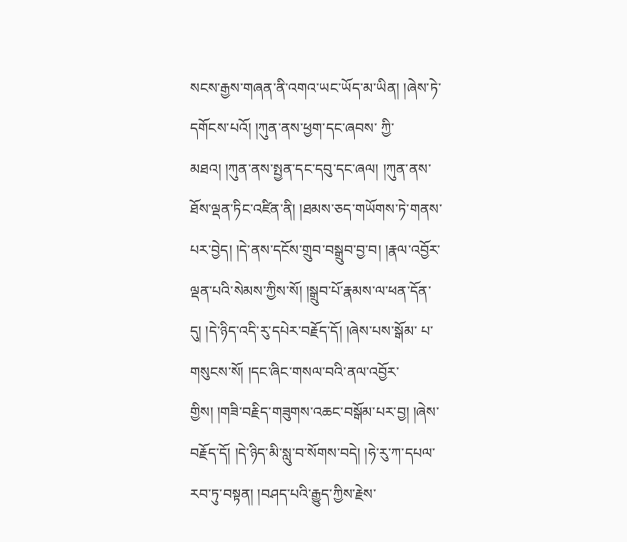སངས་རྒྱས་གཞན་ནི་འགའ་ཡང་ཡོད་མ་ཡིན། །ཞེས་ཏེ་དགོངས་པའོ། །ཀུན་ནས་ཕྱག་དང་ཞབས་ ཀྱི་མཐའ། །ཀུན་ནས་སྤྱན་དང་དབུ་དང་ཞལ། །ཀུན་ནས་ཐོས་ལྡན་ཏིང་འཛིན་ནི། །ཐམས་ཅད་གཡོགས་ཏེ་གནས་པར་བྱེད། །དེ་ནས་དངོས་གྲུབ་བསྒྲུབ་བྱ་བ། །རྣལ་འབྱོར་ལྡན་པའི་སེམས་ཀྱིས་སོ། །སྒྲུབ་པོ་རྣམས་ལ་ཕན་དོན་དུ། །དེ་ཉིད་འདི་རུ་དཔེར་བརྗོད་དོ། །ཞེས་པས་སྒོམ་ པ་གསུངས་སོ། །དང་ཞིང་གསལ་བའི་ནལ་འབྱོར་གྱིས། །གཟི་བརྗིད་གཟུགས་འཆང་བསྒོམ་པར་བྱ། །ཞེས་བརྗོད་དོ། །དེ་ཉིད་མི་སླུ་བ་སོགས་བདེ། །ཧེ་རུ་ཀ་དཔལ་རབ་ཏུ་བསྟན། །བཤད་པའི་རྒྱུད་ཀྱིས་རྗེས་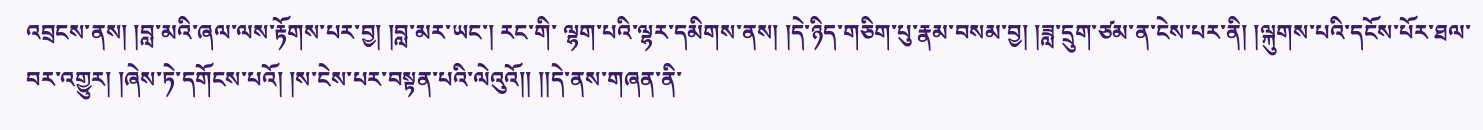འབྲངས་ནས། །བླ་མའི་ཞལ་ལས་རྟོགས་པར་བྱ། །བླ་མར་ཡང་། རང་གི་ ལྷག་པའི་ལྷར་དམིགས་ནས། །དེ་ཉིད་གཅིག་པུ་རྣམ་བསམ་བྱ། །ཟླ་དྲུག་ཙམ་ན་ངེས་པར་ནི། །ལྐུགས་པའི་དངོས་པོར་ཐལ་བར་འགྱུར། །ཞེས་ཏེ་དགོངས་པའོ། །ས་ངེས་པར་བསྟན་པའི་ལེའུའོ།། །།དེ་ནས་གཞན་ནི་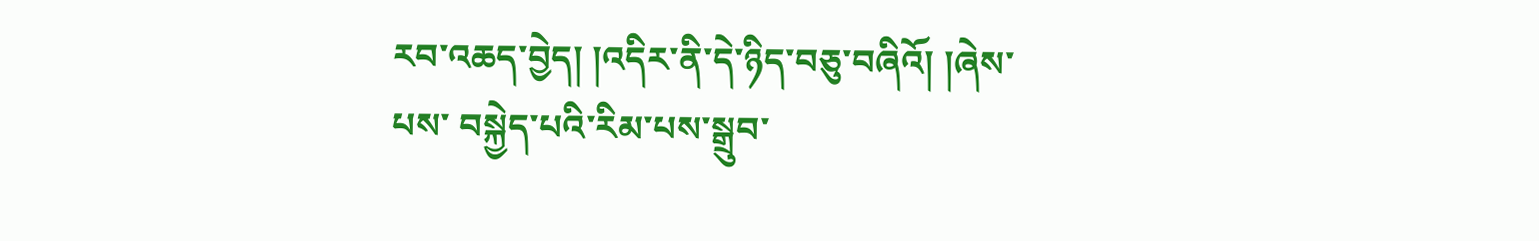རབ་འཆད་བྱེད། །འདིར་ནི་དེ་ཉིད་བཅུ་བཞིའོ། །ཞེས་པས་ བསྐྱེད་པའི་རིམ་པས་སྒྲུབ་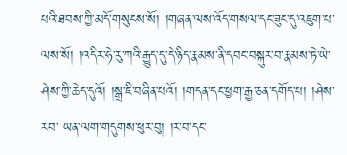པའི་ཐབས་ཀྱི་མདོ་གསུངས་སོ། །གཞན་ལས་འོད་གསལ་དང་ཟུང་དུ་འཇུག་པ་ལས་སོ། །འདིར་ཧེ་རུ་ཀའི་རྒྱུད་དུ་དེ་ཉིད་རྣམས་ནི་དབང་བསྐུར་བ་རྣམས་ཏེ་ཡེ་ཤེས་ཀྱི་ཆེད་དུའོ། །སྒྲ་ཇི་བཞིན་པའོ། །གདན་དང་ཕྱག་རྒྱ་ཅན་དགོད་པ། །ཤེས་རབ་ ཡན་ལག་གདུགས་ཕུར་བུ། །ར་བ་དང་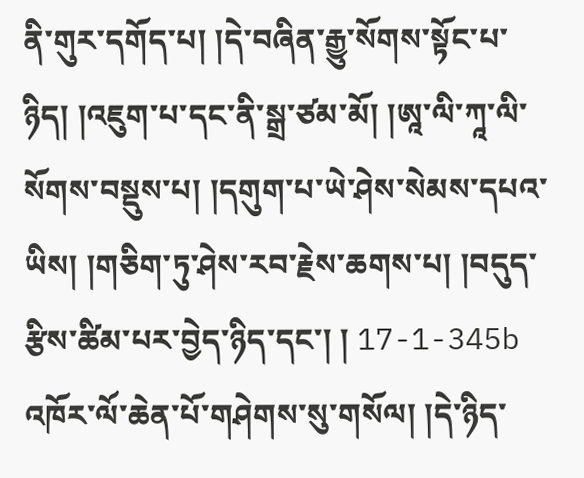ནི་གུར་དགོད་པ། །དེ་བཞིན་རྒྱུ་སོགས་སྟོང་པ་ཉིད། །འཇུག་པ་དང་ནི་སྒྲ་ཙམ་མོ། །ཨཱ་ལི་ཀཱ་ལི་སོགས་བསྡུས་པ། །དགུག་པ་ཡེ་ཤེས་སེམས་དཔའ་ཡིས། །གཅིག་ཏུ་ཤེས་རབ་རྗེས་ཆགས་པ། །བདུད་རྩིས་ཚིམ་པར་བྱེད་ཉིད་དང་། ། 17-1-345b འཁོར་ལོ་ཆེན་པོ་གཤེགས་སུ་གསོལ། །དེ་ཉིད་